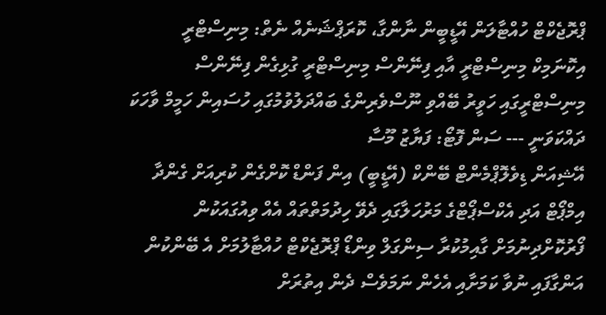ޕްރޮޖެކްޓް ހުއްޓާލަން އޭޑީބީން ނާންގާ، ކޮރަޕްޝަނެއް ނެތް: މިނިސްޓްރީ
އިކޮނަމިކް މިނިސްޓްރީ އާއި ފިނޭންސް މިނިސްޓްރީ ގުޅިގެން ފިނޭންސް މިނިސްޓްރީގައި ހަވީރު ބޭއްވި ނޫސްވެރިންގެ ބައްދަލުވުމުގައި ހުސައިން ހަމީމް ވާހަކަ ދައްކަވަނީ --- ސަން ފޮޓޯ: ފަޔާޒު މޫސާ
އޭޝިއަން ޑިވެލޮޕްމެންޓް ބޭންކް (އޭޑީބީ) އިން ފަންޑް ކޮށްގެން ކުރިއަށް ގެންދާ އިމްޕޯޓް އަދި އެކްސްޕޯޓްގެ މަރުހަލާގައި ދެވޭ ހިދުމަތްތައް އެއް ވިއުގައަކުން ފޯރުކޮށްދިނުމަށް ގާއިމުކުރާ ސިންގަލް ވިންޑޯ ޕްރޮޖެކްޓް ހުއްޓާލުމަށް އެ ބޭންކުން އަންގާފައި ނުވާ ކަމަށާއި އެހެން ނަމަވެސް ދެން އިތުރަށް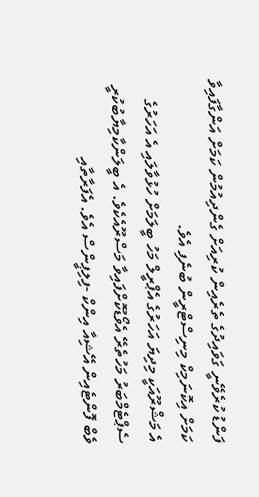ފަންޑު ކުރެވޭނީ ގަވައިދުގެ ތެރެއިން ކުރިއަށް ގެންދިއުމުން ކަމަށް އަންގާފައިވާ ކަމަށް އިކޮނަމިކް މިނިސްޓްރީން ބުނެފި އެވެ.
އެ މަޝްރޫއަކީ މިދިޔަ އަހަރުގެ އެޕްރީލް މަހު ބީލަމަށް ހުޅުވާލައި އެ އަހަރުގެ ސެޕްޓެމްބަރު މަހުތެރޭ އެވޯޑުކޮށްފައިވާ މަސްރޫއެކެވެ. އެ ބީލަންކާމިޔާބުކުރީ ވެބް ފޮންޓެއިން އޭޝިއާ އިންކް -ފިލިޕީންސް އެވެ. އެފަރާތާއި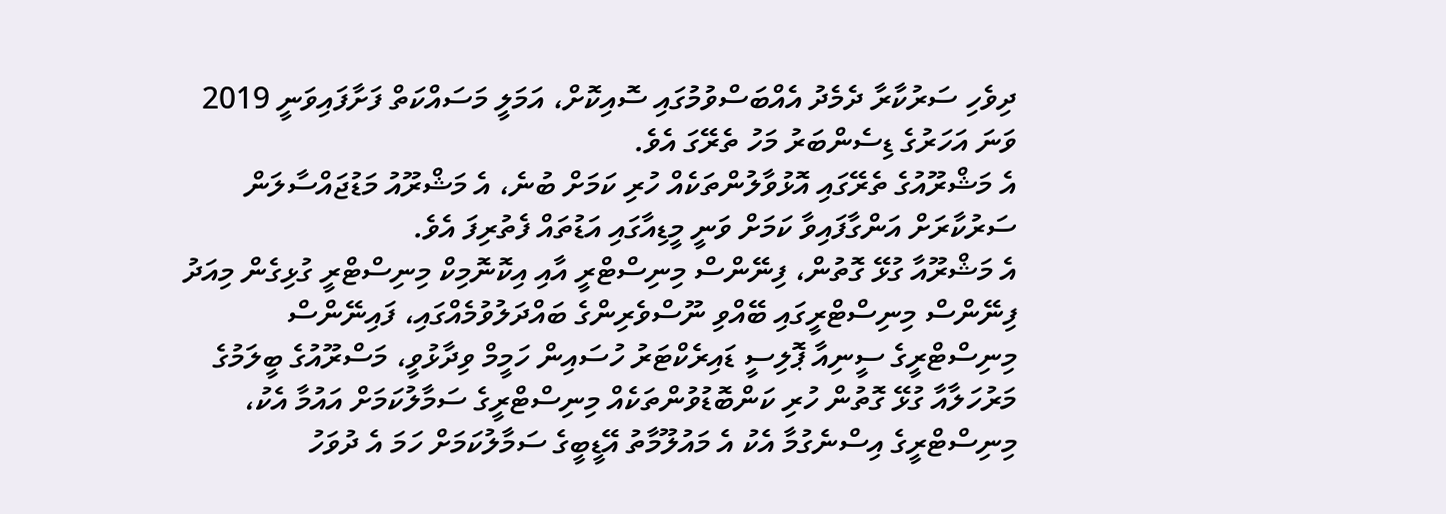ދިވެހި ސަރުކާރާ ދެމެދު އެއްބަސްވުމުގައި ސޮއިކޮށް، އަމަލީ މަސައްކަތް ފަށާފައިވަނީ 2019 ވަނަ އަހަރުގެ ޑިސެންބަރު މަހު ތެރޭގަ އެވެ.
އެ މަޝްރޫއުގެ ތެރޭގައި އޮޅުވާލުންތަކެއް ހުރި ކަމަށް ބުނެ، އެ މަޝްރޫއު މަޑުޖައްސާލަން ސަރުކާރަށް އަންގާފައިވާ ކަމަށް ވަނީ މީޑިއާގައި އަޑުތައް ފެތުރިފަ އެވެ.
އެ މަޝްރޫއާ ގުޅޭ ގޮތުން، ފިނޭންސް މިނިސްޓްރީ އާއި އިކޮނޮމިކް މިނިސްޓްރީ ގުޅިގެން މިއަދު ފިނޭންސް މިނިސްޓްރީގައި ބޭއްވި ނޫސްވެރިންގެ ބައްދަލުވުމެއްގައި، ފައިނޭންސް މިނިސްޓްރީގެ ސީނިއާ ޕޮލިސީ ޑައިރެކްޓަރު ހުސައިން ހަމީމް ވިދާޅުވީ، މަސްރޫއުގެ ބީލަމުގެ މަރުހަލާއާ ގުޅޭ ގޮތުން ހުރި ކަންބޮޑުވުންތަކެއް މިނިސްޓްރީގެ ސަމާލުކަމަށް އައުމާ އެކު، މިނިސްޓްރީގެ އިސްނެގުމާ އެކު އެ މައުލޫމާތު އޭޑީބީގެ ސަމާލުކަމަށް ހަމަ އެ ދުވަހު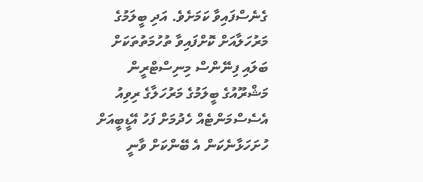ގެނެސްފައިވާ ކަމަށެވެ. އަދި ބީލަމުގެ މަރުހަލާއަށް ކޮށްފައިވާ ތުހުމަތުތަކަށް ބަލައި ފިނޭންސް މިނިސްޓްރީން މަޝްރޫއުގެ ބީލަމުގެ މަރުހަލާގެ ރިވިއު އެސެސްމަންޓެއް ހެދުމަށް ފަހު އޭޑީބީއަށް ހުށަހަޅާނެކަން އެ ބޭންކަށް ވާނީ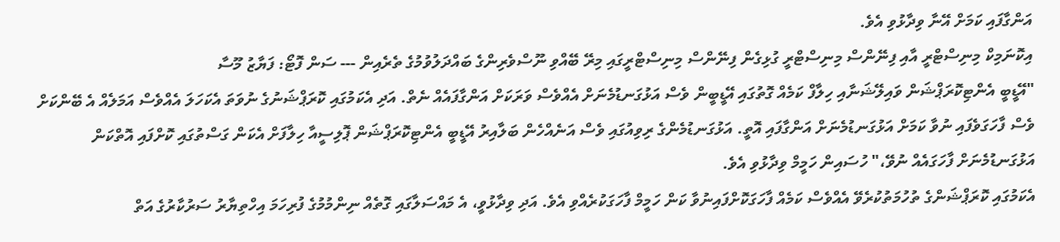އަންގާފައި ކަމަށް އޭނާ ވިދާޅުވި އެވެ.
އިކޮނަމިކް މިނިސްޓްރީ އާއި ފިނޭންސް މިނިސްޓްރީ ގުޅިގެން ފިނޭންސް މިނިސްޓްރީގައި މިރޭ ބޭއްވި ނޫސްވެރިންގެ ބައްދަލުވުމުގެ ތެރެއިން --- ސަން ފޮޓޯ: ފަޔާޒު މޫސާ
"އޭޑީބީ އެންޓިކޮރަޕްޝަން ވައިލޭޝަނާއި ހިލާފް ކަމެއް ގޮތުގައި އޭޑީބީން ވެސް އަޅުގަނޑުމެނަށް އެއްވެސް ވަރަކަށް އަންގާފައެއް ނެތް. އަދި އެކަމުގައި ކޮރަޕްޝަނުގެ ނުވަތަ އެކަހަލަ އެއްވެސް އަމަލެއް އެ ބޭންކަށް ވެސް ފާހަގަވެފައި ނުވާ ކަމަށް އަޅުގަނޑުމެނަށް އަންގާފައި އޮތީ. އަޅުގަނޑުމެންގެ ރިވިއުގައި ވެސް އަނެއްހެން ބަލާއިރު އޭޑީބީ އެންޓިކޮރަޕްޝަން ޕޮލިސީއާ ހިލާފަށް އެކަން ގަސްތުގައި ކޮށްފައި އޮތްކަން އަޅުގަނޑުމެނަށް ފާހަގައެއް ނުވޭ،" ހުސައިން ހަމީމް ވިދާޅުވި އެވެ.
އެކަމުގައި ކޮރަޕްޝަންގެ ތުހުމަތުކުރެވޭ އެއްވެސް ކަމެއް ފާހަގަކޮށްފައިނުވާ ކަން ހަމީމް ފާހަގަކުރެއްވި އެވެ. އަދި ވިދާޅުވީ، އެ މައްސަލާގައި ގޮތެއް ނިންމުމުގެ ފުރިހަމަ އިހްތިޔާރު ސަރުކާރުގެ އަތް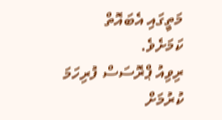މަތީގައި އެބައޮތް ކަމަށެވެ.
ރިވިއު ޕްރޮސަސް ފުރިހަމަ ކުރުމަށް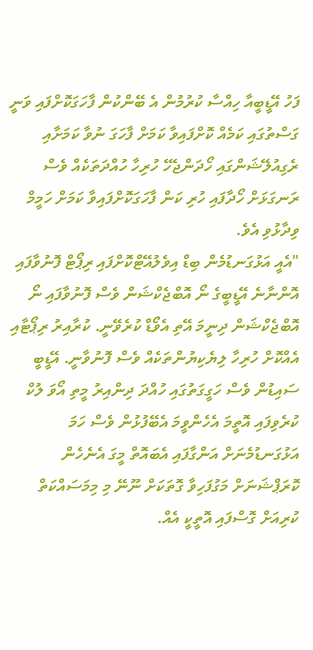ފަހު އޭޑީބީއާ ހިއްސާ ކުރުމުން އެ ބޭންކުން ފާހަގަކޮށްފައި ވަނީ ގަސްތުގައި ކަމެއް ކޮށްފައިވާ ކަމަށް ފާހަގަ ނުވާ ކަމަށާއި ރެގިއުލޭޝަންގައި ހޯދަންޖެހޭ ހުރިހާ ހުއްދަތަކެއް ވެސް ރަނގަޅަށް ހޯދާފައި ހުރި ކަން ފާހަގަކޮށްފައިވާ ކަމަށް ހަމީމް ވިދާޅުވި އެވެ.
"އެއީ އަޅުގަނޑުމެން ބިޑް އިވެލުއޭޓްކޮށްފައި ރިޕޯޓް ފޮނުވާފައި އޮންނާނެ އޭޑީބީގެ ނޯ އޮބްޖެކްޝަން ވެސް ފޮނުވާފައި ނޯ އޮބްޖެކްޝަން ދިނީމަ އޭތި އެވޯޑް ކުރެވޭނީ. ކުރާއިރު ރިޕޯޓާއި އެއްކޮށް ހުރިހާ ލިޔެކިޔުންތަކެއް ވެސް ފޮނުވާނީ. އޭޑީބީ ސައިޑުން ވެސް ހަގީގަތުގައި ހުއްދަ ދިންއިރު މީތި އޯވަ ލުކް ކުރެވިފައި އޮތީމަ އެހެންވީމަ އެބޭފުޅުން ވެސް ހަމަ އަޅުގަނޑުމެނަށް އަންގާފައި އެބައޮތް މީގަ އެނެހެން ކޮރަޕްޝަނަށް މަގުފަހިވާ ގޮތަކަށް ނޫނޭ މި މިމަސައްކަތް ކުރިއަށް ގޮސްފައި އޮތީކީ އެއް.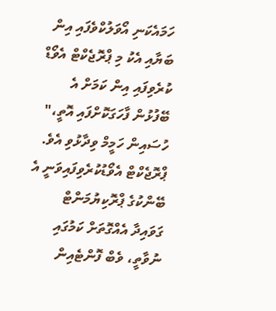ހަމައެކަނި އޯވަލުކްވެފައި އިން ބަޔާއި އެކު މި ޕްރޮޖެކްޓް އެވޯޑް ކުރެވިފައި އިން ކަމަށް އެ ބޭފުޅުން ފާހަގަކޮށްފައި އޮތީ،" ހުސައިން ހަމީމް ވިދާޅުވި އެވެ.
ޕްރޮޖެކްޓް އެވޯޑުކުރެވިފައިވަނީ އެ ބޭންކުގެ ޕްރޮކިޔުމަންޓް ގަވައިދާ އެއްގޮތަށް ކަމުގައި ނުވާތީ، ވެބް ފޮންޓެއިން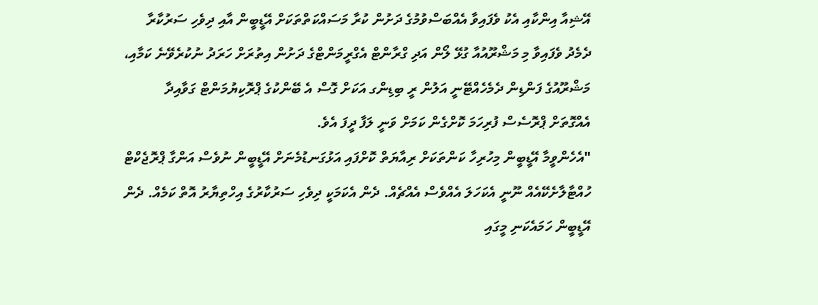އޭޝިއާ އިންކާއި އެކު ވެފައިވާ އެއްބަސްވުމުގެ ދަށުން ކުރާ މަސައްކަތްތަކަށް އޭޑީބީން އާއި ދިވެހި ސަރުކާރާ ދެމެދު ވެފައިވާ މި މަޝްރޫއުއާ ގުޅޭ ލޯން އަދި ގްރާންޓް އެގްރީމަންޓްގެ ދަށުން އިތުރަށް ހަރަދު ނުކުރެވޭނެ ކަމާއި، މަޝްރޫއުގެ ފަންޑިން ދެމެހެއްޓޭނީ އަލުން ރީ ބިޑިންގ އަކަށް ގޮސް އެ ބޭންކުގެ ޕްރޮކިޔުމަންޓް ގަވާއިދާ އެއްގޮތަށް ޕްރޮސެސް ފުރިހަމަ ކޮށްގެން ކަމަށް ވަނީ ލަފާ ދީފަ އެވެ.
"އެހެންވީމާ އޭޑީބީން މިހުރިހާ ކަންތަކަށް ރިއާޔަތް ކޮށްފައި އަޅުގަނޑުމެނަށް އޭޑީބީން ނުވެސް އަންގާ ޕްރޮޖެކްޓް ހުއްޓާލާށެކޭއެއް ނޫނީ އެކަހަލަ އެއްވެސް އެއްޗެއް. ދެން އެކަމަކީ ދިވެހި ސަރުކާރުގެ އިހްތިޔާރު އޮތް ކަމެއް. ދެން އޭޑީބީން ހަމައެކަނި މީގައި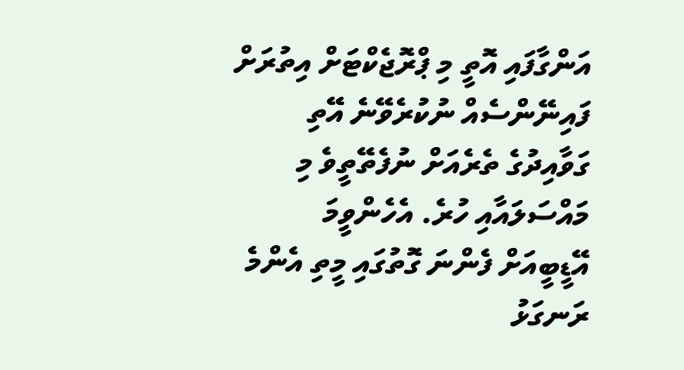އަންގާފައި އޮތީ މި ޕްރޮޖެކްޓަށް އިތުރަށް ފައިނޭންސެއް ނުކުރެވޭނެ އޭތި ގަވާއިދުގެ ތެރެއަށް ނުފެތޭތީވެ މި މައްސަލައާއި ހުރެ. އެހެންވީމަ އޭޑީބީއަށް ފެންނަ ގޮތުގައި މީތި އެންމެ ރަނގަޅު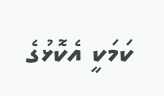ކަމަކީ އެކޮޅުގެ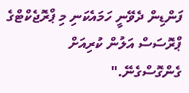ފަންޑިން ދެވޭނީ ހަމައެކަނި މި ޕްރޮޖެކްޓްގެ ޕްރޮސަސް އަލުން ކުރިއަށް ގެންގޮސްގެނޭ."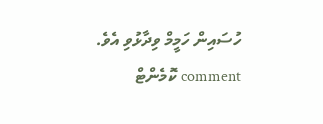ހުސައިން ހަމީމް ވިދާޅުވި އެވެ.
comment ކޮމެންޓް